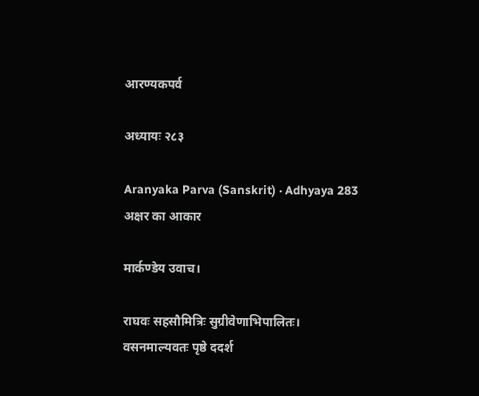आरण्यकपर्व

अध्यायः २८३

Aranyaka Parva (Sanskrit) · Adhyaya 283
अक्षर का आकार

मार्कण्डेय उवाच।

राघवः सहसौमित्रिः सुग्रीवेणाभिपालितः।
वसनमाल्यवतः पृष्ठे ददर्श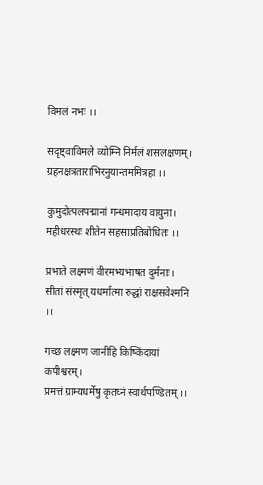विमलं नभः ।।

सदृष्ट्वाविमले व्योम्नि निर्मलं शसलक्षणम्।
ग्रहनक्षत्रताराभिरनुयान्तममित्रहा ।।

कुमुदोत्पलपद्मानां गन्धमादाय वायुना।
महीधरस्थः शीतेन सहसाप्रतिबोधितः ।।

प्रभाते लक्ष्मणं वीरमभ्यभाषत दुर्मनाः।
सीतां संस्मृत् यधर्मात्मा रुद्धां राक्षसवेश्मनि ।।

गच्छ लक्ष्मण जानीहि किष्किंदायां कपीश्वरम्।
प्रमत्तं ग्राम्यधर्मेषु कृतघ्नं स्वार्थपण्डितम् ।।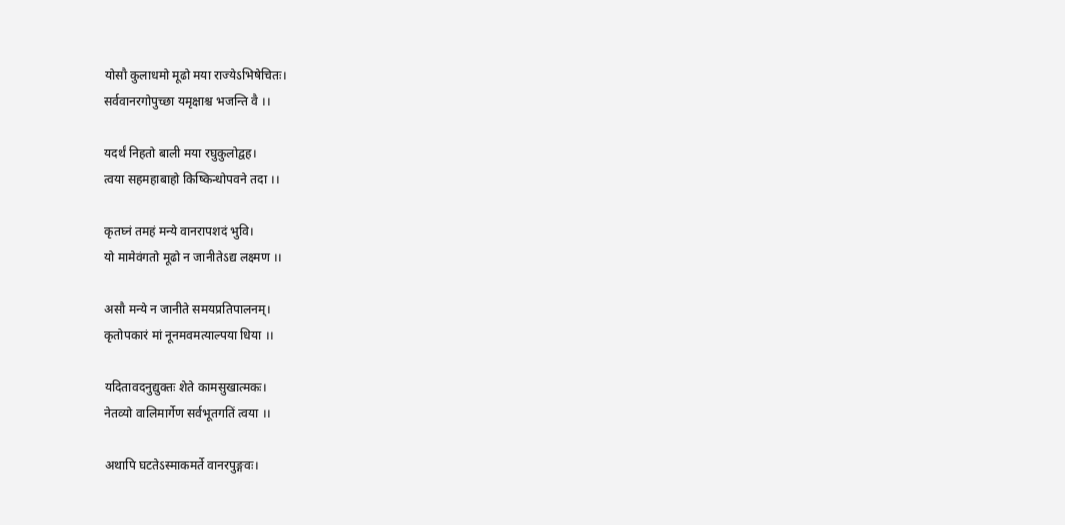योसौ कुलाधमो मूढो मया राज्येऽभिषेचितः।
सर्ववानरगोपुच्छा यमृक्षाश्च भजन्ति वै ।।

यदर्थं निहतो बाली मया रघुकुलोद्वह।
त्वया सहमहाबाहो किष्किन्धोपवने तदा ।।

कृतघ्नं तमहं मन्ये वानरापशदं भुवि।
यो मामेवंगतो मूढो न जानीतेऽद्य लक्ष्मण ।।

असौ मन्ये न जानीते समयप्रतिपालनम्।
कृतोपकारं मां नूनमवमत्याल्पया धिया ।।

यदितावदनुद्युक्तः शेते कामसुखात्मकः।
नेतव्यो वालिमार्गेण सर्वभूतगतिं त्वया ।।

अथापि घटतेऽस्माकमर्ते वानरपुङ्गवः।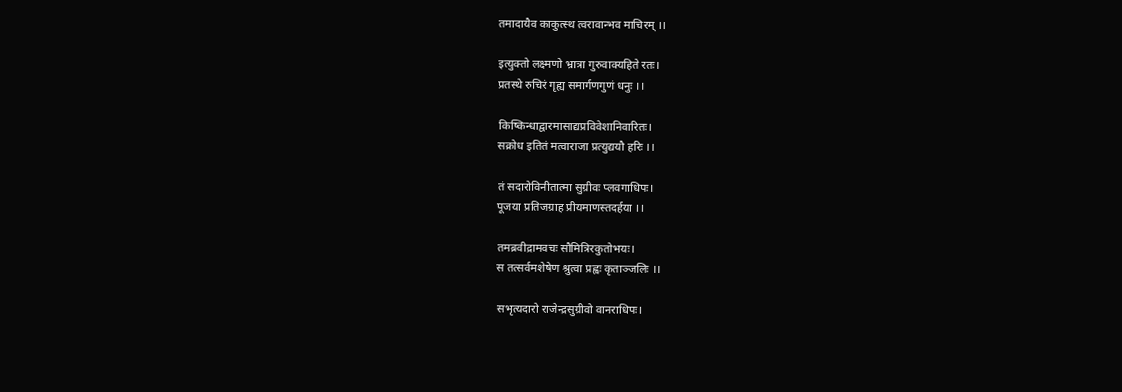तमादायैव काकुत्स्थ त्वरावान्भव माचिरम् ।।

इत्युक्तो लक्ष्मणो भ्रात्रा गुरुवाक्यहिते रतः।
प्रतस्थे रुचिरं गृह्य समार्गणगुणं धनुः ।।

किष्किन्धाद्वारमासाद्यप्रविवेशानिवारितः।
सक्रोध इतितं मत्वाराजा प्रत्युद्ययौ हरिः ।।

तं सदारोविनीतात्मा सुग्रीवः प्लवगाधिपः।
पूजया प्रतिजग्राह प्रीयमाणस्तदर्हया ।।

तमब्रवीद्रामवचः सौमित्रिरकुतोभयः।
स तत्सर्वमशेषेण श्रुत्वा प्रह्वः कृताञ्जलिः ।।

सभृत्यदारो राजेन्द्रसुग्रीवो वानराधिपः।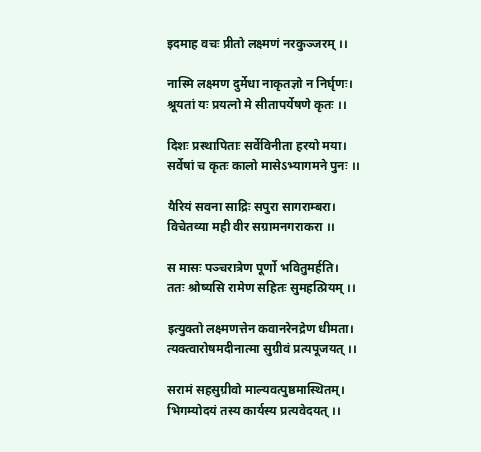इदमाह वचः प्रीतो लक्ष्मणं नरकुञ्जरम् ।।

नास्मि लक्ष्मण दुर्मेधा नाकृतज्ञो न निर्घृणः।
श्रूयतां यः प्रयत्नो मे सीतापर्येषणे कृतः ।।

दिशः प्रस्थापिताः सर्वेविनीता हरयो मया।
सर्वेषां च कृतः कालो मासेऽभ्यागमने पुनः ।।

यैरियं सवना साद्रिः सपुरा सागराम्बरा।
विचेतव्या मही वीर सग्रामनगराकरा ।।

स मासः पञ्चरात्रेण पूर्णो भवितुमर्हति।
ततः श्रोष्यसि रामेण सहितः सुमहत्प्रियम् ।।

इत्युक्तो लक्ष्मणत्तेन कवानरेनद्रेण धीमता।
त्यक्त्वारोषमदीनात्मा सुग्रीवं प्रत्यपूजयत् ।।

सरामं सहसुग्रीवो माल्यवत्पुष्ठमास्थितम्।
भिगम्योदयं तस्य कार्यस्य प्रत्यवेदयत् ।।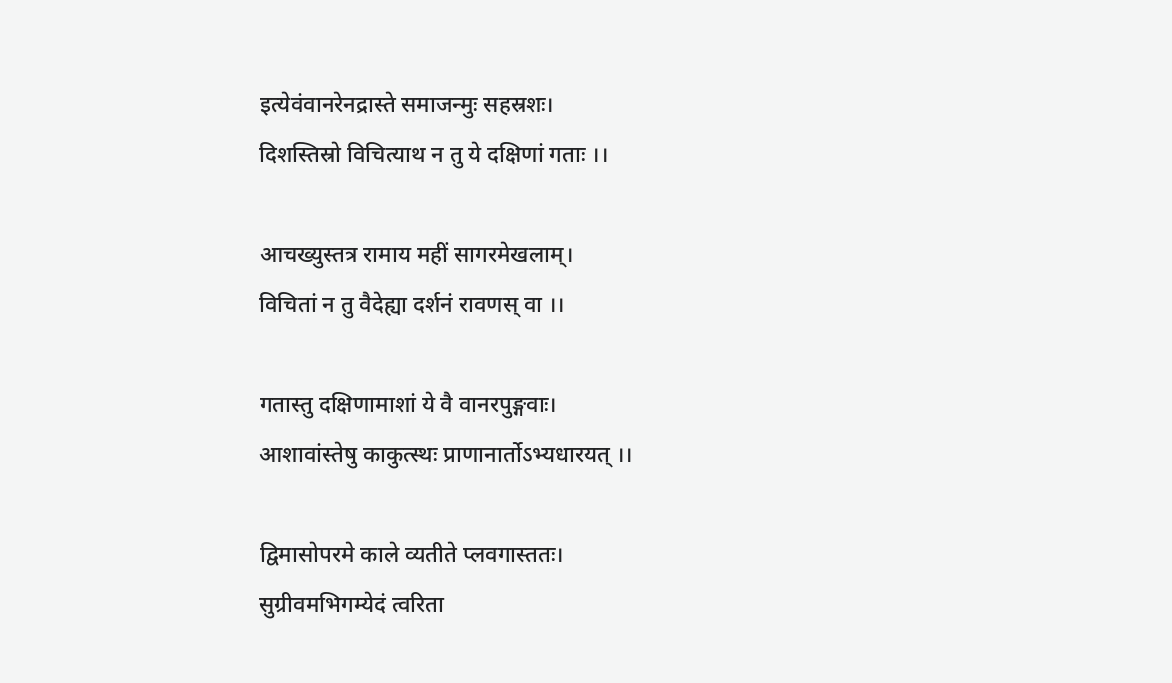इत्येवंवानरेनद्रास्ते समाजन्मुः सहस्रशः।
दिशस्तिस्रो विचित्याथ न तु ये दक्षिणां गताः ।।

आचख्युस्तत्र रामाय महीं सागरमेखलाम्।
विचितां न तु वैदेह्या दर्शनं रावणस् वा ।।

गतास्तु दक्षिणामाशां ये वै वानरपुङ्गवाः।
आशावांस्तेषु काकुत्स्थः प्राणानार्तोऽभ्यधारयत् ।।

द्विमासोपरमे काले व्यतीते प्लवगास्ततः।
सुग्रीवमभिगम्येदं त्वरिता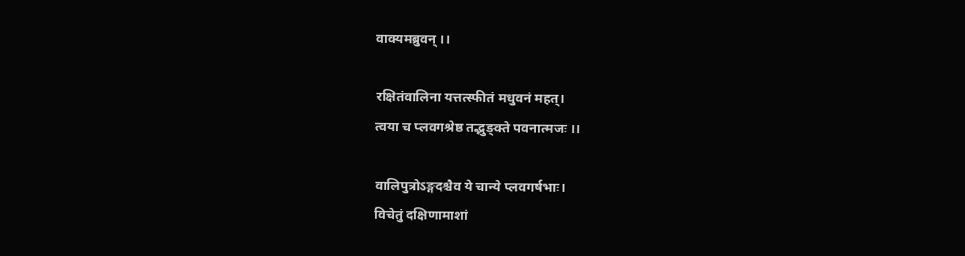वाक्यमब्रुवन् ।।

रक्षितंवालिना यत्तत्स्फीतं मधुवनं महत्।
त्वया च प्लवगश्रेष्ठ तद्भुङ्क्ते पवनात्मजः ।।

वालिपुत्रोऽङ्गदश्चैव ये चान्ये प्लवगर्षभाः।
विचेतुं दक्षिणामाशां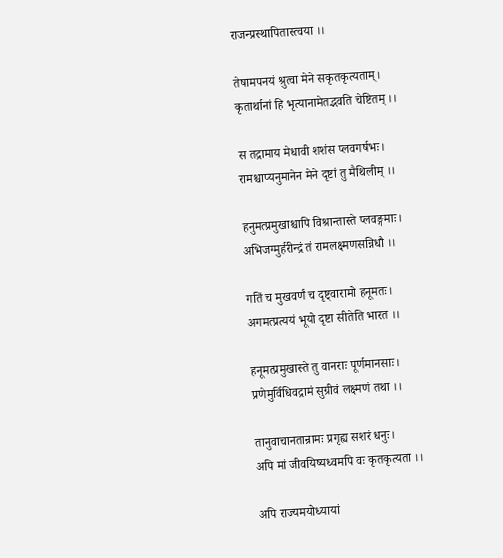राजन्प्रस्थापितास्त्वया ।।

तेषामपनयं श्रुत्वा मेने सकृतकृत्यताम्।
कृतार्थानां हि भृत्यानामेतद्भवति चेष्टितम् ।।

स तद्रामाय मेधावी शशंस प्लवगर्षभः।
रामश्चाप्यनुमानेन मेने दृष्टां तु मैथिलीम् ।।

हनुमत्प्रमुखाश्चापि विश्रान्तास्ते प्लवङ्गमाः।
अभिजग्मुर्हरीन्द्रं तं रामलक्ष्मणसन्निधौ ।।

गतिं च मुखवर्णं च दृष्ट्वारामो हनूमतः।
अगमत्प्रत्ययं भूयो दृष्टा सीतेति भारत ।।

हनूमत्प्रमुखास्ते तु वानराः पूर्णमानसाः।
प्रणेमुर्विधिवद्रामं सुग्रीवं लक्ष्मणं तथा ।।

तानुवाचानतान्रामः प्रगृह्य सशरं धनुः।
अपि मां जीवयिष्यध्वमपि वः कृतकृत्यता ।।

अपि राज्यमयोध्यायां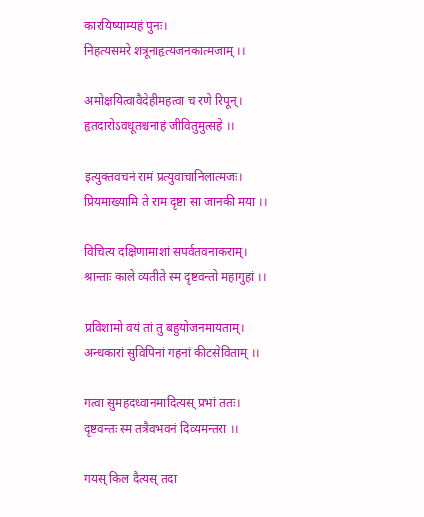कारयिष्याम्यहं पुनः।
निहत्यसमरे शत्रूनाहृत्यजनकात्मजाम् ।।

अमोक्षयित्वावैदेहीमहत्वा च रणे रिपून्।
हृतदारोऽवधूतश्चनाहं जीवितुमुत्सहे ।।

इत्युक्तवचनं रामं प्रत्युवाचानिलात्मजः।
प्रियमाख्यामि ते राम दृष्टा सा जानकी मया ।।

विचित्य दक्षिणामाशां सपर्वतवनाकराम्।
श्रान्ताः काले व्यतीते स्म दृष्टवन्तो महागुहां ।।

प्रविशामो वयं तां तु बहुयोजनमायताम्।
अन्धकारां सुविपिनां गहनां कीटसेविताम् ।।

गत्वा सुमहदध्वानमादित्यस् प्रभां ततः।
दृष्टवन्तः स्म तत्रैवभवनं दिव्यमन्तरा ।।

गयस् किल दैत्यस् तदा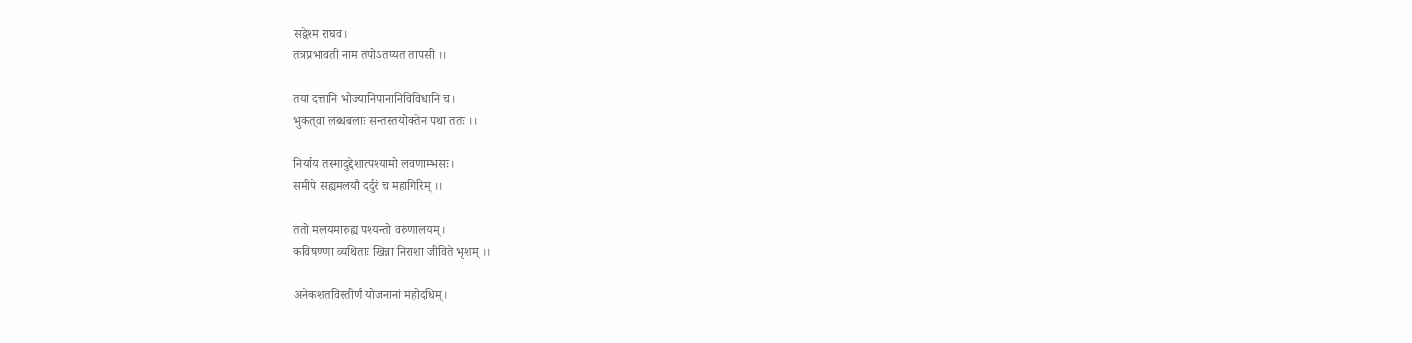सद्वेश्म राघव।
तत्रप्रभावती नाम तपोऽतप्यत तापसी ।।

तया दत्तानि भोज्यानिपानानिविविधानि च।
भुकत्‌वा लब्धबलाः सन्तस्तयोक्तेन पथा ततः ।।

निर्याय तस्मादुद्देशात्पश्यामो लवणाम्भसः।
समीपे सह्यमलयौ दर्दुरं च महागिरिम् ।।

ततो मलयमारुह्य पश्यन्तो वरुणालयम्।
कविषण्णा व्यथिताः खिन्ना निराशा जीविते भृशम् ।।

अनेकशतविस्तीर्णं योजनानां महोदधिम्।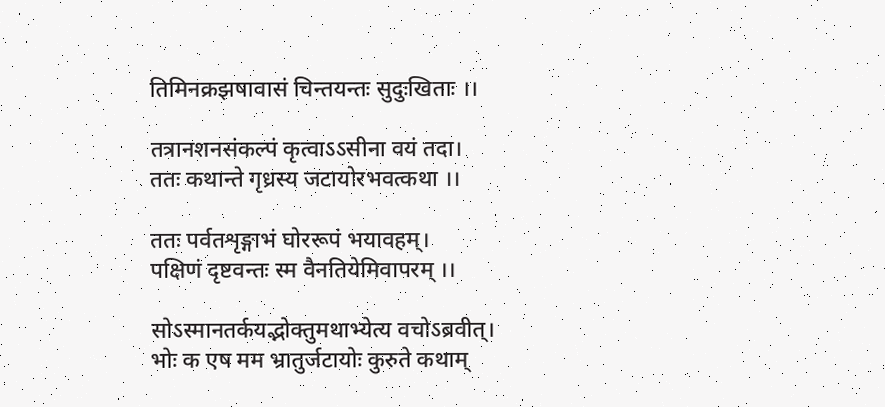तिमिनक्रझषावासं चिन्तयन्तः सुदुःखिताः ।।

तत्रानशनसंकल्पं कृत्वाऽऽसीना वयं तदा।
ततः कथान्ते गृध्रस्य जटायोरभवत्कथा ।।

ततः पर्वतशृङ्गाभं घोररूपं भयावहम्।
पक्षिणं दृष्टवन्तः स्म वैनतियेमिवापरम् ।।

सोऽस्मानतर्कयद्भोक्तुमथाभ्येत्य वचोऽब्रवीत्।
भोः क एष मम भ्रातुर्जटायोः कुरुते कथाम्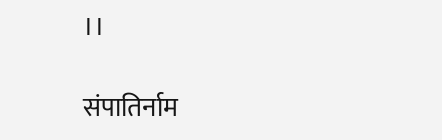।।

संपातिर्नाम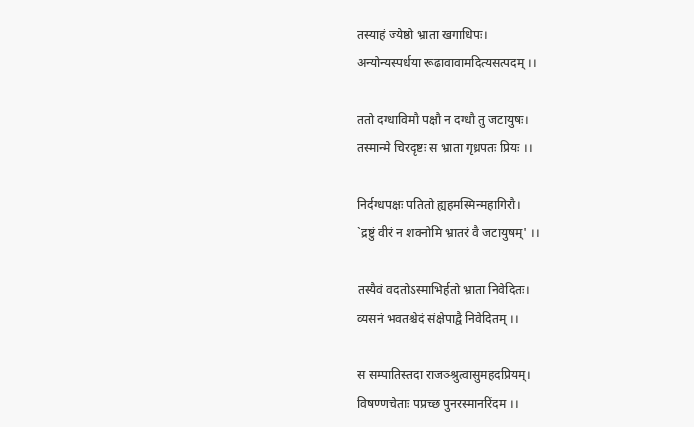तस्याहं ज्येष्ठो भ्राता खगाधिपः।
अन्योन्यस्पर्धया रूढावावामदित्यसत्पदम् ।।

ततो दग्धाविमौ पक्षौ न दग्धौ तु जटायुषः।
तस्मान्मे चिरदृष्टः स भ्राता गृध्रपतः प्रियः ।।

निर्दग्धपक्षः पतितो ह्यहमस्मिन्महागिरौ।
`द्रष्टुं वीरं न शक्नोमि भ्रातरं वै जटायुषम्' ।।

तस्यैवं वदतोऽस्माभिर्हतो भ्राता निवेदितः।
व्यसनं भवतश्चेदं संक्षेपाद्वै निवेदितम् ।।

स सम्पातिस्तदा राजञ्श्रुत्वासुमहदप्रियम्।
विषण्णचेताः पप्रच्छ पुनरस्मानरिंदम ।।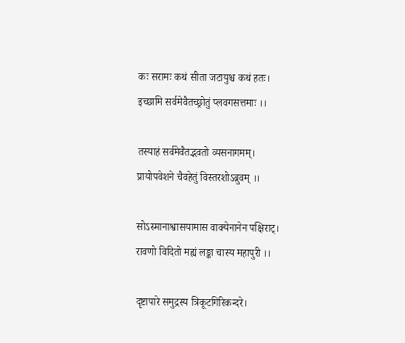कः सरामः कथं सीता जटायुश्च कथं हतः।
इच्छामि सर्वमेवैतच्छ्रोतुं प्लवगसत्तमाः ।।

तस्याहं सर्वमेवैतद्भवतो व्यसनागमम्।
प्रायोपवेशने चैवहेतुं विस्तरशोऽब्रुवम् ।।

सोऽस्मानाश्वासयामास वाक्येनानेन पक्षिराट्।
रावणो विदितो मह्यं लङ्का चास्य महापुरी ।।

दृष्टापारे समुद्रस्य त्रिकूटगिरिकन्दरे।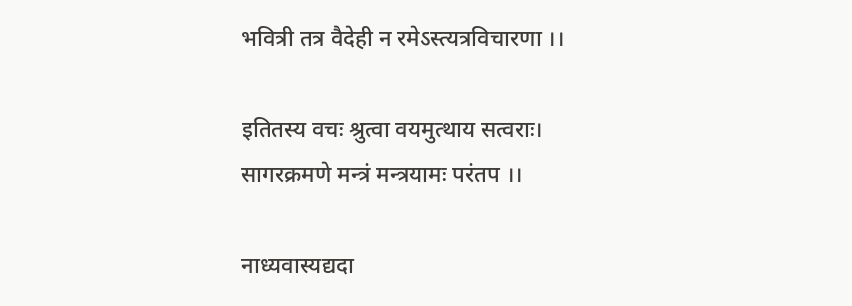भवित्री तत्र वैदेही न रमेऽस्त्यत्रविचारणा ।।

इतितस्य वचः श्रुत्वा वयमुत्थाय सत्वराः।
सागरक्रमणे मन्त्रं मन्त्रयामः परंतप ।।

नाध्यवास्यद्यदा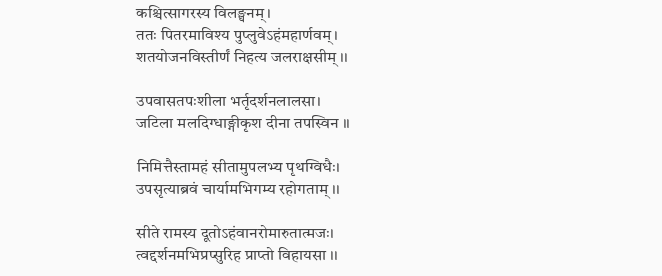कश्चित्सागरस्य विलङ्घनम्।
ततः पितरमाविश्य पुप्लुवेऽहंमहार्णवम्।
शतयोजनविस्तीर्णं निहत्य जलराक्षसीम् ।।

उपवासतपःशीला भर्तृदर्शनलालसा।
जटिला मलदिग्धाङ्गीकृश दीना तपस्विन ।।

निमित्तैस्तामहं सीतामुपलभ्य पृथग्विधैः।
उपसृत्याब्रवं चार्यामभिगम्य रहोगताम् ।।

सीते रामस्य दूतोऽहंवानरोमारुतात्मजः।
त्वद्दर्शनमभिप्रप्सुरिह प्राप्तो विहायसा ।।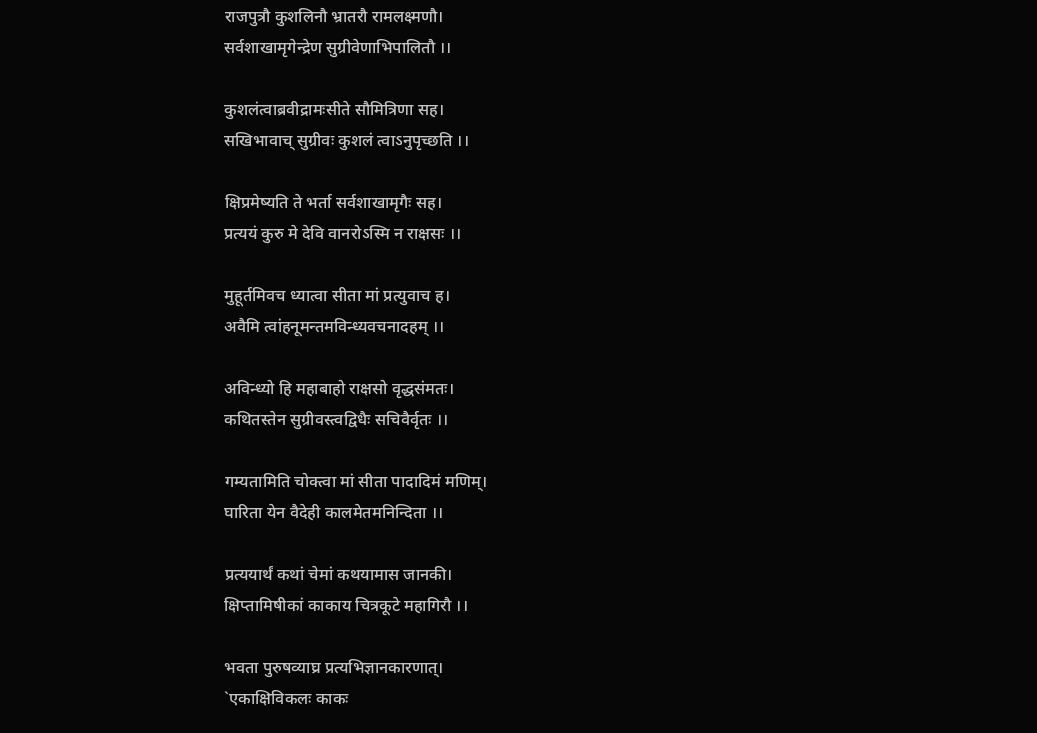राजपुत्रौ कुशलिनौ भ्रातरौ रामलक्ष्मणौ।
सर्वशाखामृगेन्द्रेण सुग्रीवेणाभिपालितौ ।।

कुशलंत्वाब्रवीद्रामःसीते सौमित्रिणा सह।
सखिभावाच् सुग्रीवः कुशलं त्वाऽनुपृच्छति ।।

क्षिप्रमेष्यति ते भर्ता सर्वशाखामृगैः सह।
प्रत्ययं कुरु मे देवि वानरोऽस्मि न राक्षसः ।।

मुहूर्तमिवच ध्यात्वा सीता मां प्रत्युवाच ह।
अवैमि त्वांहनूमन्तमविन्ध्यवचनादहम् ।।

अविन्ध्यो हि महाबाहो राक्षसो वृद्धसंमतः।
कथितस्तेन सुग्रीवस्त्वद्विधैः सचिवैर्वृतः ।।

गम्यतामिति चोक्त्वा मां सीता पादादिमं मणिम्।
घारिता येन वैदेही कालमेतमनिन्दिता ।।

प्रत्ययार्थं कथां चेमां कथयामास जानकी।
क्षिप्तामिषीकां काकाय चित्रकूटे महागिरौ ।।

भवता पुरुषव्याघ्र प्रत्यभिज्ञानकारणात्।
`एकाक्षिविकलः काकः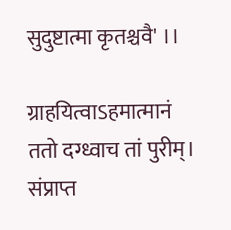सुदुष्टात्मा कृतश्चवै' ।।

ग्राहयित्वाऽहमात्मानं ततो दग्ध्वाच तां पुरीम्।
संप्राप्त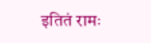इतितं रामः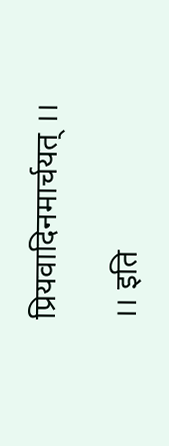प्रियवादिनमार्चयत् ।।

।। इति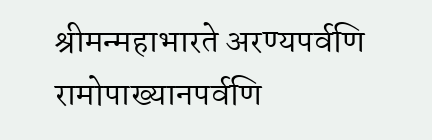श्रीमन्महाभारते अरण्यपर्वणि
रामोपाख्यानपर्वणि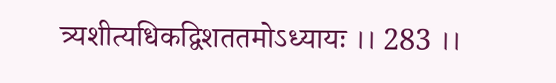त्र्यशीत्यधिकद्विशततमोऽध्यायः ।। 283 ।।